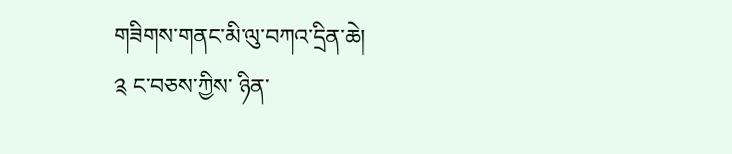གཟིགས་གནང་མི་ལུ་བཀའ་དྲིན་ཆེ།
༉ ང་བཅས་ཀྱིས་ ཉིན་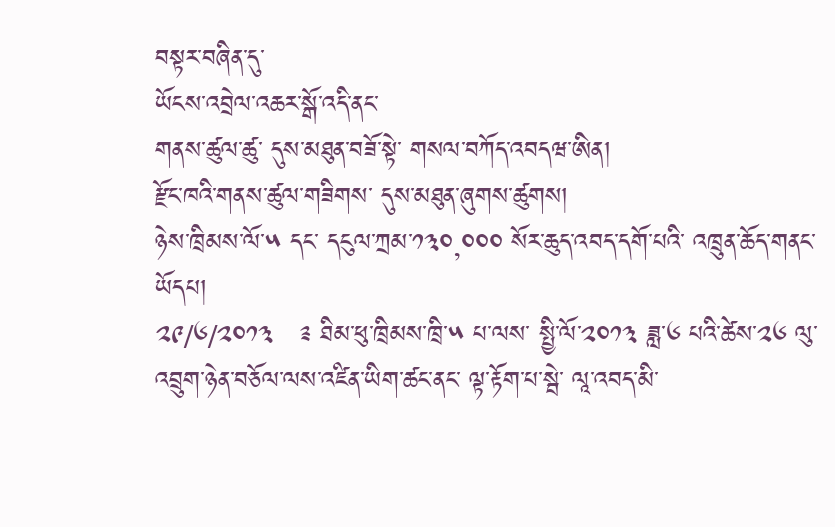བསྟར་བཞིན་དུ་
ཡོངས་འབྲེལ་འཆར་སྒོ་འདི་ནང་
གནས་ཚུལ་ཚུ་ དུས་མཐུན་བཟོ་སྟེ་ གསལ་བཀོད་འབདཝ་ཨིན།
རྫོང་ཁའི་གནས་ཚུལ་གཟིགས་ དུས་མཐུན་ཞུགས་ཚུགས།
ཉེས་ཁྲིམས་ལོ་༥ དང་ དངུལ་ཀྲམ་༡༣༠,༠༠༠ སོར་ཆུད་འབད་དགོ་པའི་ འཁྲུན་ཆོད་གནང་ཡོདཔ།
༢༩/༦/༢༠༡༣   ༉ ཐིམ་ཕུ་ཁྲིམས་ཁྲི་༥ པ་ལས་ སྤྱི་ལོ་༢༠༡༣ ཟླ་༦ པའི་ཚེས་༢༦ ལུ་ འབྲུག་ཉེན་བཅོལ་ལས་འཛིན་ཡིག་ཚང་ནང་ ལྟ་རྟོག་པ་སྦེ་ ལཱ་འབད་མི་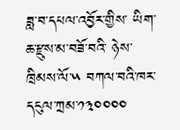ཟླ་བ་དཔལ་འབྱོར་གྱིས་ ཡིག་ཆ་རྫུས་མ་བཟོ་བའི་ ཉེས་ཁྲིམས་ལོ་༥ བཀལ་བའི་ཁར་ དངུལ་ཀྲམ་༡༣༠༠༠༠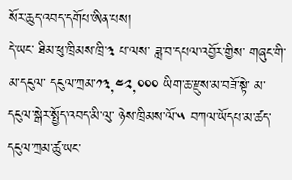སོར་ཆུད་འབད་དགོཔ་ཨིན་པས།
དེ་ཡང་ ཐིམ་ཕུ་ཁྲིམས་ཁྲི་༣ པ་ལས་ ཟླ་བ་དཔལ་འབྱོར་གྱིས་ གཞུང་གི་མ་དངུལ་ དངུལ་ཀྲམ་༡༣,༤༢,༠༠༠ ཡིག་ཆ་རྫུས་མ་བཟོ་སྟེ་ མ་དངུལ་སྒེར་སྤྱོད་འབད་མི་ལུ་ ཉེས་ཁྲིམས་ལོ་༥ བཀལ་ཡོདཔ་མ་ཚད་ དངུལ་ཀྲམ་ཚུ་ཡང་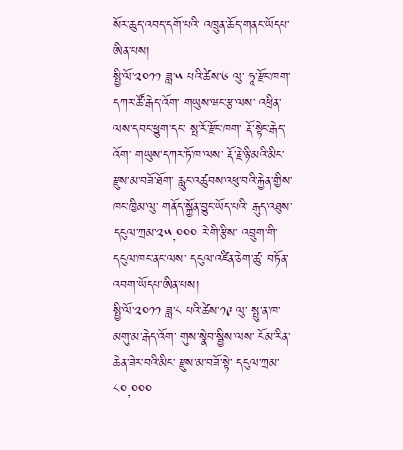སོར་ཆུད་འབད་དགོ་པའི་ འཁྲུན་ཆོད་གནང་ཡོདཔ་ཨིན་པས།
སྤྱི་ལོ་༢༠༡༡ ཟླ་༥ པའི་ཚེས་༦ ལུ་ ཧཱ་རྫོང་ཁག་ དཀར་ཚོ་རྒེད་འོག་ གཡུས་ཝང་རྩ་ལས་ འཕྲིན་ལས་དབང་ཕྱུག་དང་ སྤ་རོ་རྫོང་ཁག་ རྡོ་སྟེང་རྒེད་འོག་ གཡུས་དཀར་ཏོ་ཁ་ལས་ རྡོ་རྗེ་ཉི་མའི་མིང་ རྫུས་མ་བཟོ་ཐོག་ རླུང་འཚུབས་འཕུ་བའི་རྐྱེན་གྱིས་ ཁང་ཁྱིམ་ལུ་ གནོད་སྐྱོན་བྱུང་ཡོད་པའི་ རྒུད་འཐུས་དངུལ་ཀྲམ་༢༥,༠༠༠ རེ་གི་རྩིས་ འབྲུག་གི་དངུལ་ཁང་ནང་ལས་ དངུལ་འཛིན་ཅེག་ཚུ་ བཏོན་འབག་ཡོདཔ་ཨིན་པས།
སྤྱི་ལོ་༢༠༡༡ ཟླ་༨ པའི་ཚེས་༡༩ ལུ་ སྤུ་ན་ཁ་ མགུ་མ་རྒེད་འོག་ གུས་སྣེབ་སྦྱིས་ལས་ ངོམ་རིན་ཆེན་ཟེར་བའི་མིང་ རྫུས་མ་བཟོ་སྟེ་ དངུལ་ཀྲམ་༨༠,༠༠༠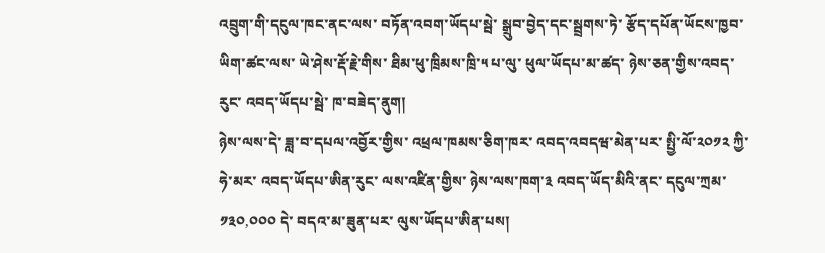འབྲུག་གི་དངུལ་ཁང་ནང་ལས་ བཏོན་འབག་ཡོདཔ་སྦེ་ སྒྲུབ་བྱེད་དང་སྦྲགས་ཏེ་ རྩོད་དཔོན་ཡོངས་ཁྱབ་ཡིག་ཚང་ལས་ ཡེ་ཤེས་རྡོ་རྗེ་གིས་ ཐིམ་ཕུ་ཁྲིམས་ཁྲི་༥ པ་ལུ་ ཕུལ་ཡོདཔ་མ་ཚད་ ཉེས་ཅན་གྱིས་འབད་རུང་ འབད་ཡོདཔ་སྦེ་ ཁ་བཟེད་ནུག།
ཉེས་ལས་དེ་ ཟླ་བ་དཔལ་འབྱོར་གྱིས་ འཕྲལ་ཁམས་ཅིག་ཁར་ འབད་འབདཝ་མེན་པར་ སྤྱི་ལོ་༢༠༡༢ ཀྱི་ཧེ་མར་ འབད་ཡོདཔ་ཨིན་རུང་ ལས་འཛིན་གྱིས་ ཉེས་ལས་ཁག་༣ འབད་ཡོད་མིའི་ནང་ དངུལ་ཀྲམ་༡༣༠,༠༠༠ དེ་ བདའ་མ་ཟུན་པར་ ལུས་ཡོདཔ་ཨིན་པས།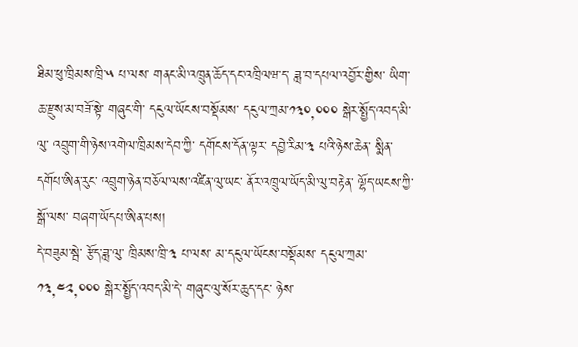ཐིམ་ཕུ་ཁྲིམས་ཁྲི་༥ པ་ལས་ གནང་མི་འཁྲུན་ཆོད་དང་འཁྲིལཝ་ད་ ཟླ་བ་དཔལ་འབྱོར་གྱིས་ ཡིག་ཆ་རྫུས་མ་བཟོ་སྟེ་ གཞུང་གི་ དངུལ་ཡོངས་བསྡོམས་ དངུལ་ཀྲམ་༡༣༠,༠༠༠ སྒེར་སྤྱོད་འབད་མི་ལུ་ འབྲུག་གི་ཉེས་འགེལ་ཁྲིམས་དེབ་ཀྱི་ དགོངས་དོན་ལྟར་ དབྱེ་རིམ་༣ པའི་ཉེས་ཆེན་ སྨིན་དགོཔ་ཨིན་རུང་ འབྲུག་ཉེན་བཅོལ་ལས་འཛིན་ལུ་ཡང་ ནོར་འཁྲུལ་ཡོད་མི་ལུ་བརྟེན་ ལྷོད་ཡངས་ཀྱི་སྒོ་ལས་ བཞག་ཡོདཔ་ཨིན་པས།
དེ་བཟུམ་སྦེ་ རྩོད་ཟླ་ལུ་ ཁྲིམས་ཁྲི་༣ པ་ལས་ མ་དངུལ་ཡོངས་བསྡོམས་ དངུལ་ཀྲམ་༡༣,༤༢,༠༠༠ སྒེར་སྤྱོད་འབད་མི་དེ་ གཞུང་ལུ་སོར་ཆུད་དང་ ཉེས་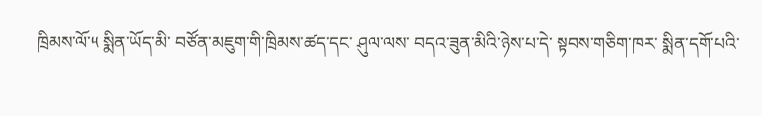ཁྲིམས་ལོ་༥ སྨིན་ཡོད་མི་ བཙོན་མཇུག་གི་ཁྲིམས་ཚད་དང་ ཤུལ་ལས་ བདའ་ཟུན་མིའི་ཉེས་པ་དེ་ སྟབས་གཅིག་ཁར་ སྨིན་དགོ་པའི་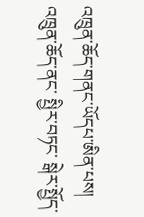འཁྲུན་ཆོད་གནང་ཡོདཔ་ཨིན་པས།
འཁྲུན་ཆོད་ནང་ སྤྱིར་བཏང་ སྒེར་སྤྱོད་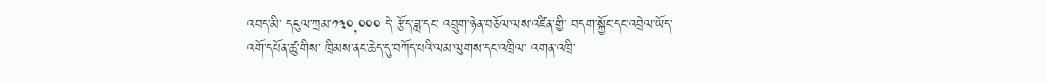འབད་མི་ དངུལ་ཀྲམ་༡༣༠,༠༠༠ དེ་ རྩོད་ཟླ་དང་ འབྲུག་ཉེན་བཅོལ་ལས་འཛིན་གྱི་ བདག་སྐྱོང་དང་འབྲེལ་ཡོད་ འགོ་དཔོན་ཚུ་གིས་ ཁྲིམས་ནང་ཆེད་དུ་བཀོད་པའི་ལམ་ལུགས་དང་འཁྲིལ་ འགན་འཁྲི་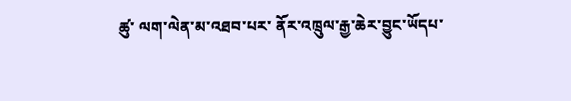ཚུ་ ལག་ལེན་མ་འཐབ་པར་ ནོར་འཁྲུལ་རྒྱ་ཆེར་བྱུང་ཡོདཔ་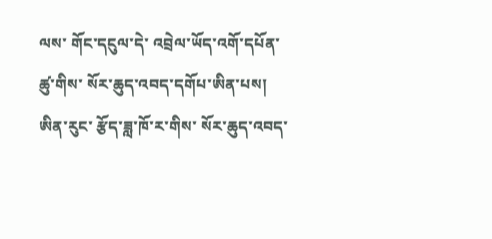ལས་ གོང་དངུལ་དེ་ འབྲེལ་ཡོད་འགོ་དཔོན་ཚུ་གིས་ སོར་ཆུད་འབད་དགོཔ་ཨིན་པས།
ཨིན་རུང་ རྩོད་ཟླ་ཁོ་ར་གིས་ སོར་ཆུད་འབད་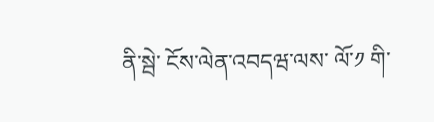ནི་སྦེ་ ངོས་ལེན་འབདཝ་ལས་ ལོ་༡ གི་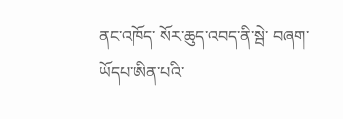ནང་འཁོད་ སོར་ཆུད་འབད་ནི་སྦེ་ བཞག་ཡོདཔ་ཨིན་པའི་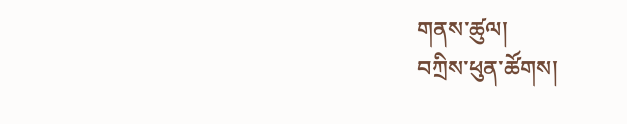གནས་ཚུལ།
བཀྲིས་ཕུན་ཚོགས།